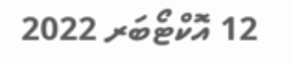12 އޮކްޓޯބަރ 2022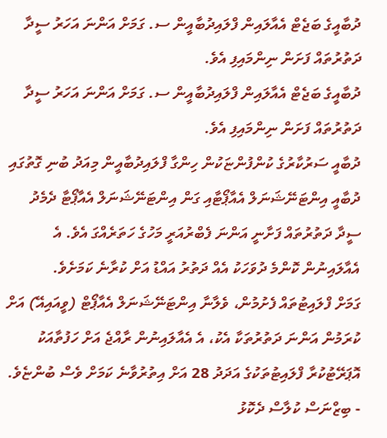ދުބާއީގެ ބަޖެޓް އެއާލައިން ފްލައިދުބާއީން ސ. ގަމަށް އަންނަ އަހަރު ސީދާ ދަތުރުތައް ފަށަން ނިންމައިފި އެވެ.
ދުބާއީގެ ބަޖެޓް އެއާލައިން ފްލައިދުބާއީން ސ. ގަމަށް އަންނަ އަހަރު ސީދާ ދަތުރުތައް ފަށަން ނިންމައިފި އެވެ.
ދުބާއީ ސަރުކާރުގެ ކުންފުންޏަކުން ހިންގާ ފްލައިދުބާއީން މިއަދު ބުނި ގޮތުގައި ދުބާއީ އިންޓަނޭޝަނަލް އެއާޕޯޓާއި ގަން އިންޓަނޭޝަނަލް އެއާޕޯޓާ ދެމެދު ސީދާ ދަތުރުތައް ފަށާނީ އަންނަ ފެބްރުއަރީ މަހުގެ ހަތަރެއްގަ އެވެ. އެ އެއާލައިނުން ކޮންމެ ދުވަހަކު އެއް ދަތުރު އައްޑު އަށް ކުރާނެ ކަމަށެވެ.
ގަމަށް ފްލައިޓުތައް ފެށުމުން، ވެލާނާ އިންޓަނޭޝަނަލް އެއާޕޯޓް (ވީއައިއޭ) އަށް ކުރަމުން އަންނަ ދަތުރުތަކާ އެކު، އެ އެއާލައިނުން ރާއްޖެ އަށް ހަފުތާއަކު އޮޕަރޭޓުކުރާ ފްލައިޓުތަކުގެ އަދަދު 28 އަށް އިތުރުވާނެ ކަމަށް ވެސް ބުންޏެވެ.
- ބިޒްނަސް ކުލާސް ދެކޮޅު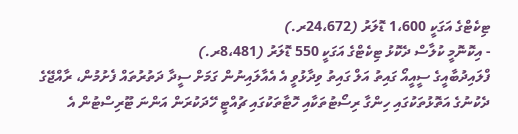ޓިކެޓްގެ އަގަކީ 1،600 ޑޮލަރު (24،672ރ.)
- އިކޮނޮމީ ކުލާސް ދެކޮޅު ޓިކެޓްގެ އަގަކީ 550 ޑޮލަރު (8،481ރ.)
ފްލައިދުބާއީގެ ސީއީއޯ ގައިތު އަލް ގައިތު ވިދާޅުވީ އެ އެއާލައިނުން ގަމަށް ސީދާ ދަތުރުތައް ފެށުމުން، ރާއްޖޭގެ ދެކުނުގެ އަތޮޅުތަކުގައި ހިންގާ ރިސޯޓުތަކާއި ހޮޓާތަކުގައި ޗުއްޓީ ހޭދަކުރަން އަންނަ ޓޫރިސްޓުން އެ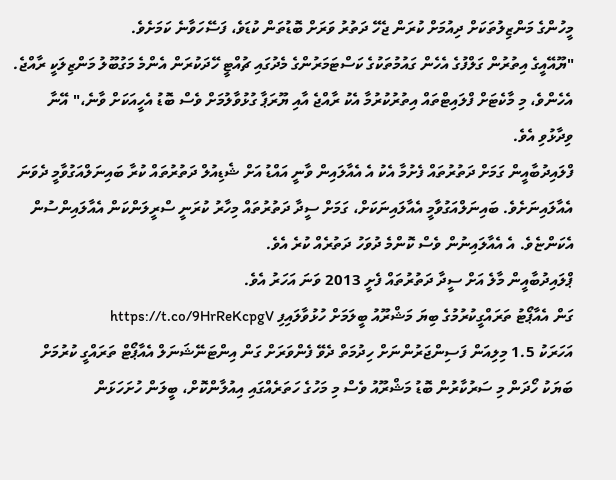މީހުންގެ މަންޒިލުތަކަށް ދިއުމަށް ކުރަން ޖެހޭ ދަތުރު ވަރަށް ބޮޑުތަން ކުޑަވެ، ފަސޭހަވާނެ ކަމަށެވެ.
"ޔޫއޭއީގެ އިތުރުން ގަލްފުގެ އެހެން ގައުމުތަކުގެ ކަސްޓަމަރުންގެ މެދުގައި ޗުއްޓީ ހޭދަކުރަން އެންމެ މަގުބޫލު މަންޒިލަކީ ރާއްޖެ. އެހެންވެ، މި މާކެޓަށް ފްލައިޓްތައް އިތުރުކުރުމާ އެކު ރާއްޖެ އާއި ޔޫރަޕާ ގުޅުވާލުމަށް ވެސް ބޮޑު އެހީއަކަށް ވާނެ،" އޭނާ ވިދާޅުވި އެވެ.
ފްލައިދުބާއީން ގަމަށް ދަތުރުތައް ފެށުމާ އެކު އެ އެއާލައިން ވާނީ އައްޑު އަށް ޝެޑިއުލް ދަތުރުތައް ކުރާ ބައިނަލްއަގުވާމީ ދެވަނަ އެއާލައިނަށެވެ. ބައިނަލްއަގުވާމީ އެއާލައިނަކަށް، ގަމަށް ސީދާ ދަތުރުތައް މިހާރު ކުރަނީ ސްރީލަންކަން އެއާލައިންސުން އެކަންޏެވެ. އެ އެއާލައިނުން ވެސް ކޮންމެ ދުވަހު ދަތުރެއް ކުރެ އެވެ.
ޕްލައިދުބާއީން މާލެ އަށް ސީދާ ދަތުރުތައް ފެށީ 2013 ވަނަ އަހަރު އެވެ.
ގަން އެއާޕޯޓު ތަރައްގީކުރުމުގެ ބިޔަ މަޝްރޫއު ބީލަމަށް ހުޅުވާލައިފި https://t.co/9HrReKcpgV
އަހަރަކު 1.5 މިލިއަން ފަސިންޖަރުންނަށް ހިދުމަތް ދެވޭ ފެންވަރަށް ގަން އިންޓަނޭޝަނަލް އެއާޕޯޓް ތަރައްގީ ކުރުމަށް ބަޔަކު ހޯދަން މި ސަރުކާރުން ބޮޑު މަޝްރޫއު ވެސް މި މަހުގެ ހަތަރެއްގައި އިއުލާންކޮށް، ބީލަން ހުށަހަޅަން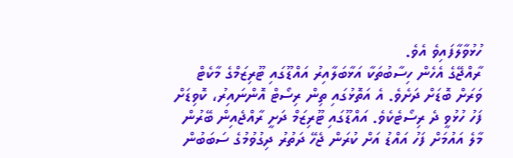ހުޅުވާލާފައިވެ އެވެ.
ރާއްޖޭގެ އެހެން ހިސާބުތަކާ އަޅާބަލާއިރު އައްޑޫގައި ޓޫރިޒަމްގެ މާކެޓް ވަރަށް ބޮޑަށް ދަށެވެ. އެ އަތޮޅުގައި ތިން ރިސޯޓް އޮންނައިރު، ކޮވިޑަށް ފަހު ހުޅުވީ ދެ ރިސޯޓެކެވެ. އައްޑޫގައި ޓޫރިޒަމް ދަށީ ރާއްޖެއިން ބޭރުން މާލެ އައުމަށް ފަހު އައްޑު އަށް ކުރަން ޖެހޭ ދަތުރު ދިގުވުމުގެ ސަބަބުން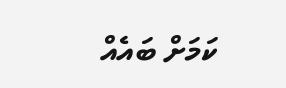ކަމަށް ބައެއް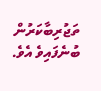ތަޖުރިބާކަރުން ބުނެފައިވެ އެވެ.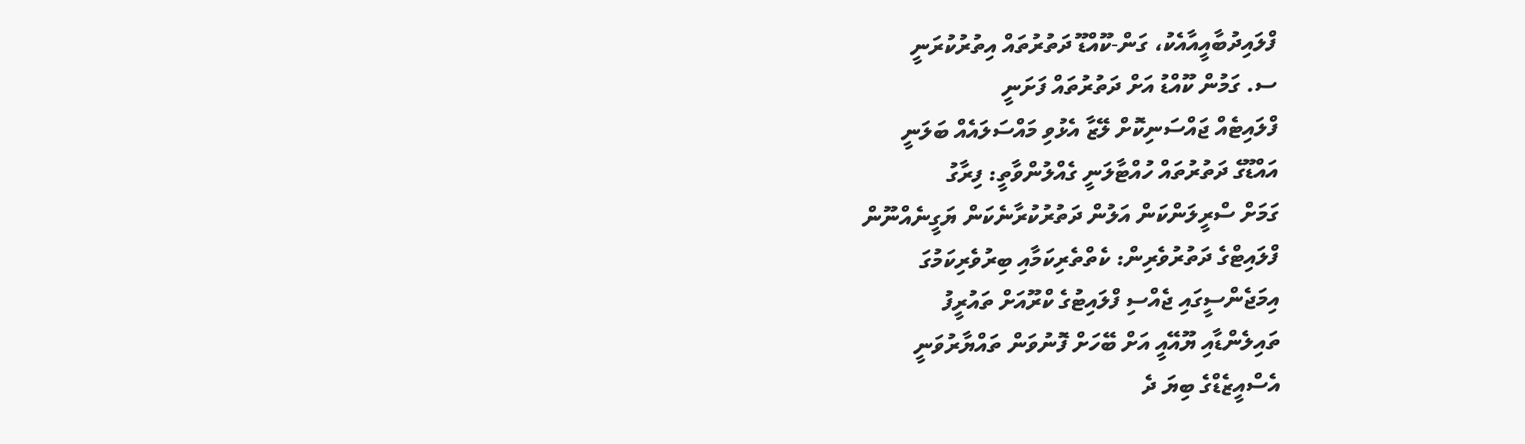ފްލައިދުބާއީއާއެކު، ގަން-ކޫއްޑޫ ދަތުރުތައް އިތުރުކުރަނީ
ސ. ގަމުން ކޫއްޑު އަށް ދަތުރުތައް ފަށަނީ
ފްލައިޓެއް ޖައްސަނިކޮށް ލޭޒާ އެޅުވި މައްސަލައެއް ބަލަނީ
އައްޑޫގެ ދަތުރުތައް ހުއްޓާލަނީ ގެއްލުންވާތީ: ފިރާގު
ގަމަށް ސްރީލަންކަން އަލުން ދަތުރުކުރާނެކަން ޔަގީނެއްނޫން
ފްލައިޓްގެ ދަތުރުވެރިން: ކެތްތެރިކަމާއި ބިރުވެރިކަމުގަ
އިމަޖެންސީގައި ޖެއްސި ފްލައިޓުގެ ކްރޫއަށް ތައުރީފު
ތައިލެންޑާއި ޔޫއޭއީ އަށް ބޭހަށް ފޮނުވަން ތައްޔާރުވަނީ
އެސްއީޒެޑްގެ ބިޔަ ދެ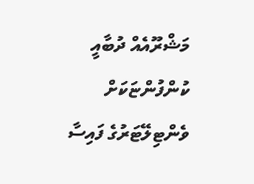މަޝްރޫއެއް ދުބާއީ ކުންފުންޏަކަށް
ވެންޓިލޭޓަރުގެ ފައިސާ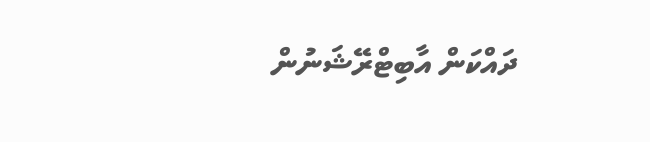ދައްކަން އާބިޓްރޭޝަނުން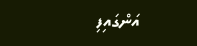އަންގައިފި